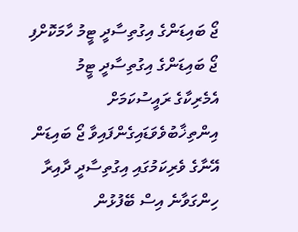ޖޯ ބައިޑަންގެ އިގުތިސާދީ ޓީމު ހާމަކޮށްފި
ޖޯ ބައިޑަންގެ އިގުތިސާދީ ޓީމު
އެމެރިކާގެ ރައީސުކަމަށް އިންތިޚާބުވެވަޑައިގެންފައިވާ ޖޯ ބައިޑަން އޭނާގެ ވެރިކަމުގައި އިގުތިސާދީ ދާއިރާ ހިންގަވާނެ އިސް ބޭފުޅުން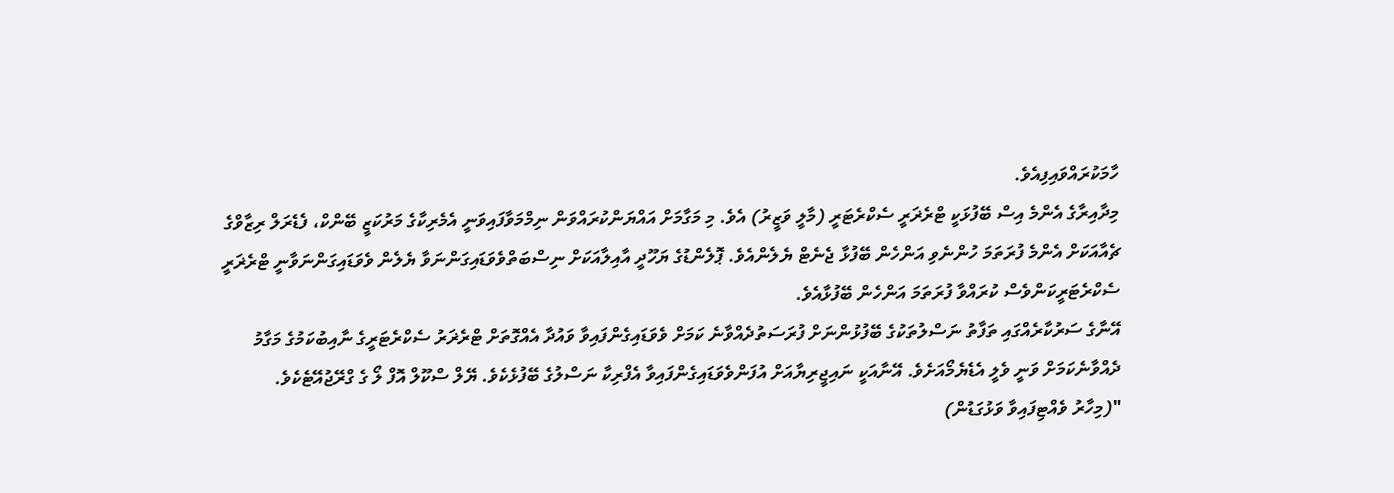ހާމަކުރައްވައިފިއެވެ.
މިދާއިރާގެ އެންމެ އިސް ބޭފުޅަކީ ޓްރެޜަރީ ސެކްރެޓަރީ (މާލީ ވަޒީރު) އެވެ. މި މަގާމަށް އައްޔަންކުރައްވަން ނިމްމަވާފައިވަނީ އެމެރިކާގެ މަރުކަޒީ ބޭންކް، ފެޑެރަލް ރިޒާވްގެ ޗެއާއަކަށް އެންމެ ފުރަތަމަ ހުންނެވި އަންހެން ބޭފުޅާ ޖެނެޓް ޔެލެންއެވެ. ޕޮލެންޑުގެ ޔަހޫދީ އާއިލާއަކަށް ނިސްބަތްވެވަޑައިގަންނަވާ ޔެލެން ވެވަޑައިގަންނަވާނީ ޓްރެޜަރީ ސެކްރެޓަރީކަންވެސް ކުރައްވާ ފުރަތަމަ އަންހެން ބޭފުޅާއެވެ.
އޭނާގެ ސަރުކާރެއްގައި ތަފާތު ނަސްލުތަކުގެ ބޭފުޅުންނަށް ފުރަސަތުދެއްވާނެ ކަމަށް ވެވަޑައިގެންފައިވާ ވައުދާ އެއްގޮތަށް ޓްރެޜަރު ސެކްރެޓަރީގެ ނާއިބުކަމުގެ މަގާމު ދެއްވާނެކަމަށް ވަނީ ވެލީ އެޑެޔެމޯއަށެވެ. އޭނާއަކީ ނައިޖީރިޔާއަށް އުފަންވެވަޑައިގެންފައިވާ އެފްރިކާ ނަސްލުގެ ބޭފުޅެކެވެ. ޔޭލް ސްކޫލް އޮފް ލޯ ގެ ގްރޭޖުއޭޓެކެވެ.
"(މިހާރު ވެއްޓިފައިވާ ވަޅުގަޑުން)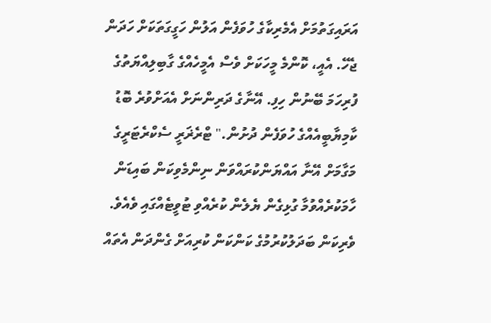އަރައިގަތުމަށް އެމެރިކާގެ ހުވަފެން އަލުން ހަގީގަތަކަށް ހަދަން ޖެހޭ. އެއީ، ކޮންމެ މީހަކަށް ވެސް އެމީހެއްގެ ގާބިލިއްޔަތުގެ ފުރިހަމަ ބޭނުން ހިފި. އޭނާގެ ދަރިންނަށް އެއަށްވުރެ ބޮޑު ކާމިޔާބީއެއްގެ ހުވަފެން ދުށުން." ޓްރެޜަރީ ސެކްރެޓަރީގެ މަގާމަށް އޭނާ އައްޔަންކުރައްވަން ނިންމެވިކަން ބައިޑަން ހާމަކުރެއްވުމާ ގުޅިގެން ޔެލެން ކުރެއްވި ޓުވީޓެއްގައި ވެއެވެ.
ވެރިކަން ބަދަލުކުރުމުގެ ކަންކަން ކުރިއަށް ގެންދަން އެތައް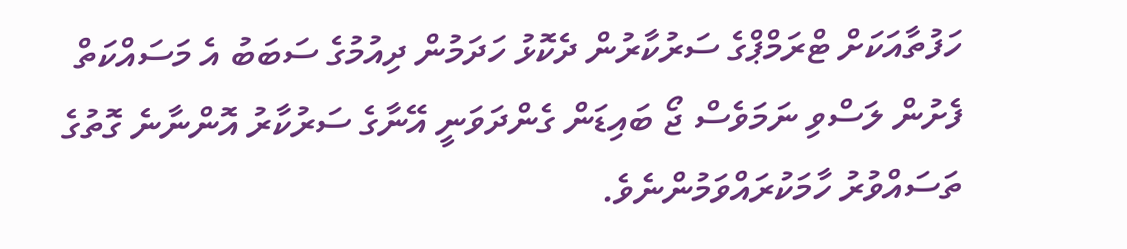ހަފުތާއަކަށް ޓްރަމްޕްގެ ސަރުކާރުން ދެކޮޅު ހަދަމުން ދިއުމުގެ ސަބަބު އެ މަސައްކަތް ފެށުން ލަސްވި ނަމަވެސް ޖޯ ބައިޑަން ގެންދަވަނީ އޭނާގެ ސަރުކާރު އޮންނާނެ ގޮތުގެ  ތަސައްވުރު ހާމަކުރައްވަމުންނެވެ.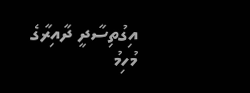އިގުތިސާދީ ދާއިރާގެ މުހިމު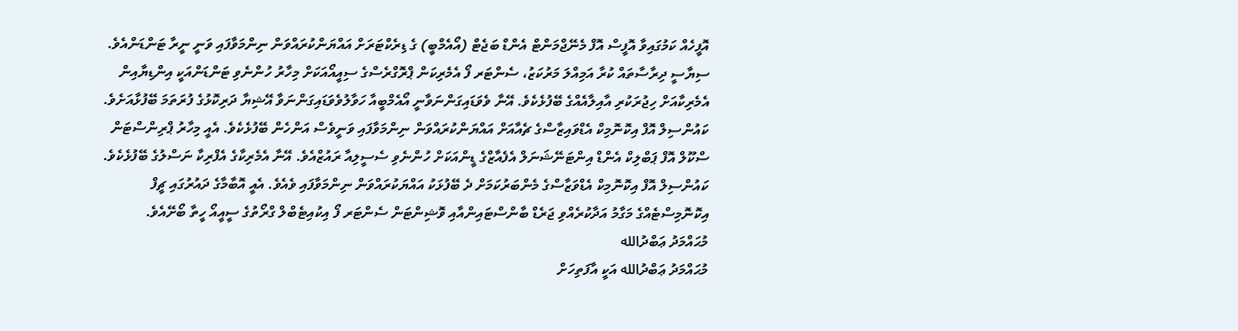އޮފީހެއް ކަމުގައިވާ އޮފީސް އޮފް މެނޭޖްމަންޓް އެންޑް ބަޖެޓް (އޯއެމްބީ) ގެ ޑިރެކްޓަރަށް އައްޔަންކުރައްވަން ނިންމަވާފައި ވަނީ ނީރާ ޓަންޑަންއެވެ. ސިޔާސީ ދިރާސާތައް ކުރާ އަމިއްލަ މަރުކަޒު، ސެންޓަރ ފޯ އެމެރިކަން ޕްރޮގްރެސްގެ ސިއީއޯއަކަށް މިހާރު ހުންނެވި ޓަންޑަންއަކީ އިންޑިޔާއިން އެމެރިކާއަށް ހިޖުރަކުރި އާއިލާއެއްގެ ބޭފުޅެކެވެ. އޭނާ ވެވަޑައިގަންނަވާނީ އޯއެމްބީއާ ހަވާލުވެވަޑައިގަންނަވާ އޭޝިޔާ ދަރިކޮޅުގެ ފުރަތަމަ ބޭފުޅާއަށެވެ.
ކައުންސިލް އޮފް އިކޮނޮމިކް އެޑްވައިޒާސްގެ ޗެއާއަށް އައްޔަންކުރައްވަން ނިންމަވާފައި ވަނީވެސް އަންހެން ބޭފުޅެކެވެ. އެއީ މިހާރު ޕްރިންސްޓަން ސްކޫލް އޮފް ޕަބްލިކް އެންޑް އިންޓަނޭޝަނަލް އެފެއާޒްގެ ޑީންއަކަށް ހުންނެވި ސެސީލިއާ ރައުޒްއެވެ. އޭނާ އެމެރިކާގެ އެފްރިކާ ނަސްލުގެ ބޭފުޅެކެވެ.
ކައުންސިލް އޮފް އިކޮނޮމިކް އެޑްވަޒާސްގެ މެންބަރުކަމަށް ދެ ބޭފުޅަކު އައްޔަކުރައްވަން ނިންމަވާފައި ވެއެވެ. އެއީ އޮބާމާގެ ދައުރުގައި ޗީފް އިކޮނޮމިސްޓެއްގެ މަގާމު އަދާކުރެއްވި ޖަރެޑް ބާންސްޓައިންއާއި ވޮޝިންޓަން ސެންޓަރ ފޯ އިކުއިޓެބްލް ގްރޯތުގެ ސީއީއޯ ހީތާ ބޯށޭއެވެ.
މުޙައްމަދު ޢަބްދުالله
މުޙައްމަދު ޢަބްދުالله އަކީ އާފަތިހަށް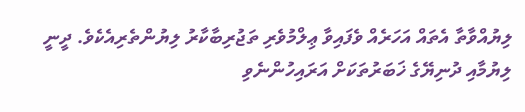ލިޔުއްވާތާ އެތައް އަހަރެއް ވެފައިވާ ޢިލްމުވެރި ތަޖުރިބާކާރު ލިޔުންތެރިއެކެވެ. ދީނީ ލިޔުމާއި ދުނިޔޭގެ ޚަބަރުތަކަށް އަރައިހުންނެވި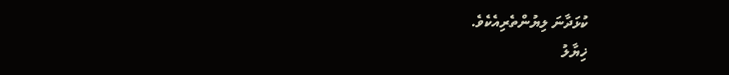ކުޅަދާނަ ލިޔުންތެރިއެކެވެ.
ޚިޔާލު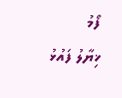ފޯމު
ޚިޔާލު ފައުޅު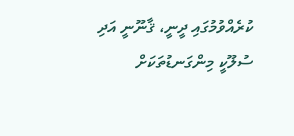ކުރެއްވުމުގައި ދީނީ، ޤާނޫނީ އަދި ސުލޫކީ މިންގަނޑުތަކަށް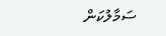ސަމާލުކަން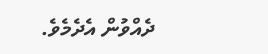ދެއްވުން އެދެމެވެ.